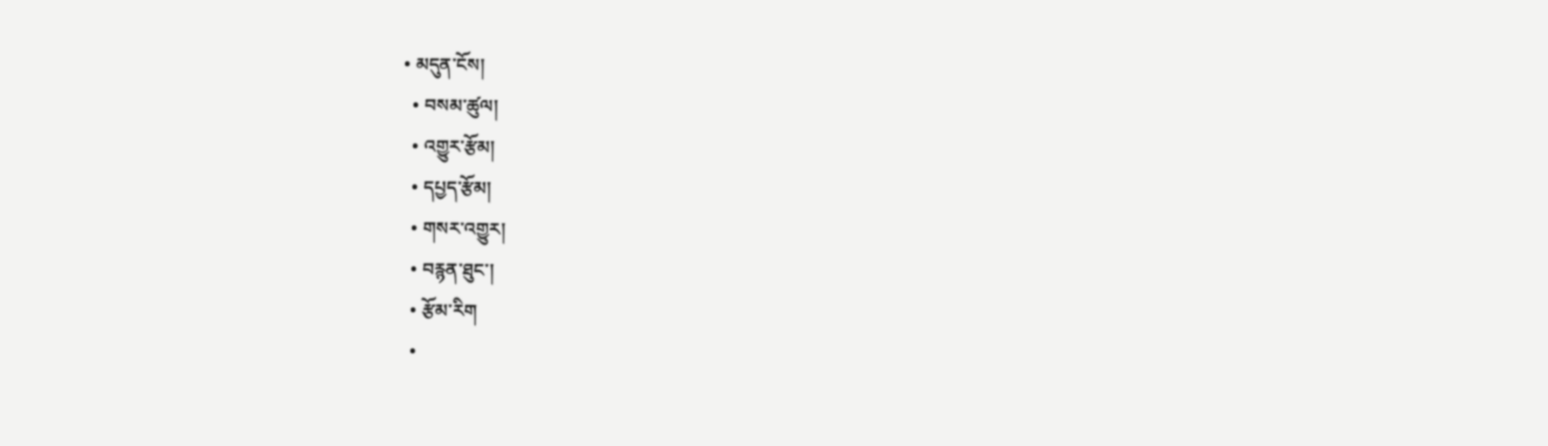• མདུན་ངོས།
  • བསམ་ཚུལ།
  • འགྱུར་རྩོམ།
  • དཔྱད་རྩོམ།
  • གསར་འགྱུར།
  • བརྙན་ཐུང་།
  • རྩོམ་རིག
  •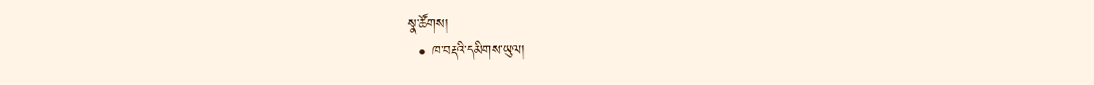སྣ་ཚོགས།
  • ཁ་བརྡའི་དམིགས་ཡུལ།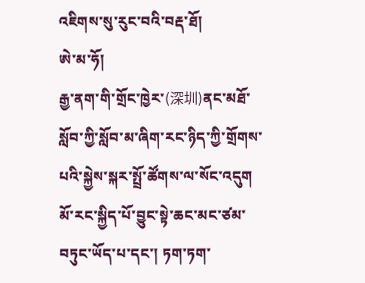འཇིགས་སུ་རུང་བའི་བརྡ་ཐོ།
ཨེ་མ་ཧོ།
རྒྱ་ནག་གི་གྲོང་ཁྱེར་(深圳)ནང་མཐོ་སློབ་ཀྱི་སློབ་མ་ཞིག་རང་ཉིད་ཀྱི་གྲོགས་པའི་སྐྱེས་སྐར་སྤྲོ་ཚོགས་ལ་སོང་འདུག མོ་རང་སྐྱིད་པོ་བྱུང་སྟེ་ཆང་མང་ཙམ་བཏུང་ཡོད་པ་དང་། ཏག་ཏག་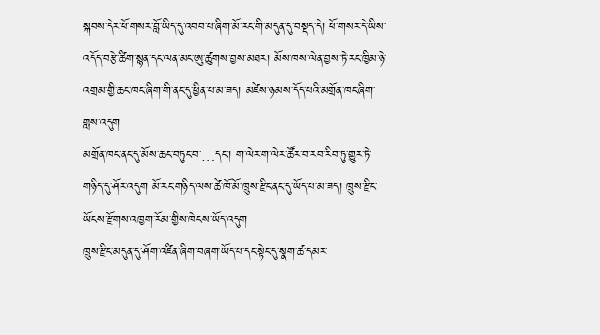སྐབས་དེར་ཕོ་གསར་བློ་ཡིད་དུ་འབབ་པ་ཞིག་མོ་རང་གི་མདུན་དུ་བསྡད་དེ། ཕོ་གསར་དེ་ཡིས་འདོད་བརྩེ་ཚིག་སྙན་དང་ལན་མང་ཨུ་ཚུགས་བྱས་མཐར། མོས་ཁས་ལེན་བྱས་ཏེ་རང་ཁྱིམ་ཉེ་འགྲམ་གྱི་ཆང་ཁང་ཞིག་གི་ནང་དུ་ཕྱིན་པ་མ་ཟད། མཛེས་ཉམས་དོད་པའི་མགྲོན་ཁང་ཞིག་གླས་འདུག
མགྲོན་ཁང་ནང་དུ་མོས་ཆང་བཏུང་བ་…དང་། ག་ལེར་ག་ལེར་ཚོར་བ་རབ་རིབ་ཏུ་གྱུར་ཏེ་གཉིད་དུ་ཤོར་འདུག མོ་རང་གཉིད་ལས་ཚེ་ཁོ་མོ་ཁྲུས་རྫིང་ནང་དུ་ཡོད་པ་མ་ཟད། ཁྲུས་རྫིང་ཡོངས་རྫོགས་འཁྱག་རོམ་གྱིས་ཁེངས་ཡོད་འདུག
ཁྲུས་རྫིང་མདུན་དུ་ཤོག་འཛིན་ཞིག་བཞག་ཡོད་པ་དང་སྟེང་དུ་སྣག་ཚ་དམར་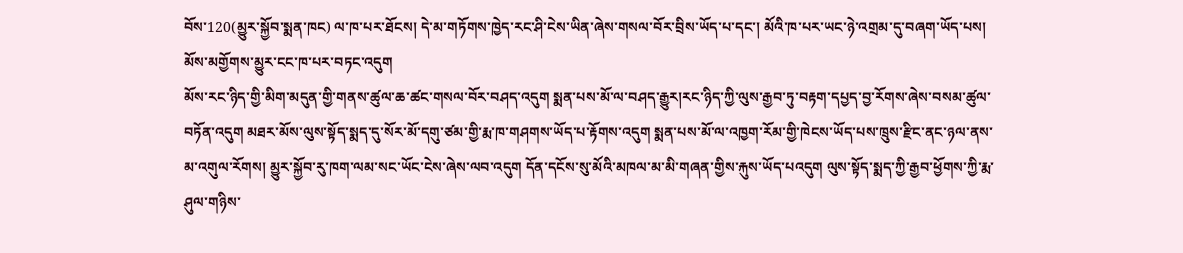བོས་120(མྱུར་སྐྱོབ་སྨན་ཁང) ལ་ཁ་པར་ཐོངས། དེ་མ་གཏོགས་ཁྱེད་རང་ཤི་ངེས་ཡིན་ཞེས་གསལ་བོར་བྲིས་ཡོད་པ་དང་། མོའི་ཁ་པར་ཡང་ཉེ་འགྲམ་དུ་བཞག་ཡོད་པས། མོས་མགྱོགས་མྱུར་ངང་ཁ་པར་བཏང་འདུག
མོས་རང་ཉིད་གྱི་མིག་མདུན་གྱི་གནས་ཚུལ་ཆ་ཚང་གསལ་བོར་བཤད་འདུག སྨན་པས་མོ་ལ་བཤད་རྒྱུར།རང་ཉིད་ཀྱི་ལུས་རྒྱབ་ཏུ་བརྟག་དཔྱད་བྱ་རོགས་ཞེས་བསམ་ཚུལ་བཏོན་འདུག མཐར་མོས་ལུས་སྟོད་སྨད་དུ་སོར་མོ་དགུ་ཙམ་གྱི་རྨ་ཁ་གཤགས་ཡོད་པ་རྟོགས་འདུག སྨན་པས་མོ་ལ་འཁྱག་རོམ་གྱི་ཁེངས་ཡོད་པས་ཁྲུས་རྫིང་ནང་ཉལ་ནས་མ་འགུལ་རོགས། མྱུར་སྐྱོབ་རུ་ཁག་ལམ་སང་ཡོང་ངེས་ཞེས་ལབ་འདུག དོན་དངོས་སུ་མོའི་མཁལ་མ་མི་གཞན་གྱིས་རྐུས་ཡོད་པའདུག ལུས་སྟོད་སྨད་ཀྱི་རྒྱབ་ཕྱོགས་ཀྱི་རྨ་ཤུལ་གཉིས་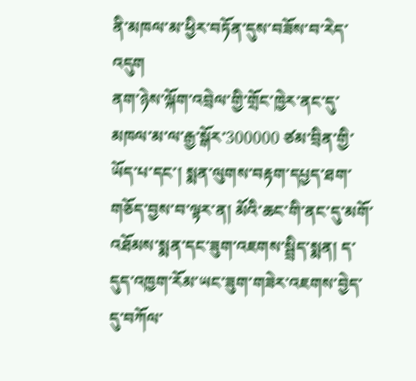ནི་མཁལ་མ་ཕྱིར་བཏོན་དུས་བཟོས་བ་རེད་འདུག
ནག་ཉེས་ལྐོག་འབྲེལ་གྱི་གྲོང་ཁྱེར་ནང་དུ་མཁལ་མ་ལ་རྒྱ་སྒོར་300000 ཙམ་བྲིན་གྱི་ཡོད་པ་དང་། སྨན་ལུགས་བརྟག་དཔྱད་ཐག་གཅོད་བྱས་བ་ལྟར་ན། མོའི་ཆང་གི་ནང་དུ་མགོ་འཐོམས་སྨན་དང་ཟུག་འཇགས་སྦྲིད་སྨན། ད་དུད་འཁྱག་རོམ་ཡང་ཟུག་གཟེར་འཇགས་བྱེད་དུ་བཀོལ་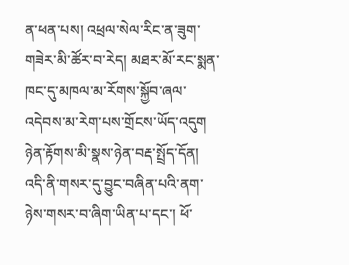ན་ཕན་པས། འཕྲལ་སེལ་རིང་ན་ཟུག་གཟེར་མི་ཚོར་བ་རེད། མཐར་མོ་རང་སྨན་ཁང་དུ་མཁལ་མ་རོགས་སྐྱོབ་ཞལ་འདེབས་མ་རེག་པས་གྲོངས་ཡོད་འདུག
ཉེན་རྟོགས་མི་སྣས་ཉེན་བརྡ་སྤྲོད་དོན།
འདི་ནི་གསར་དུ་བྱུང་བཞིན་པའི་ནག་ཉེས་གསར་བ་ཞིག་ཡིན་པ་དང་། ཕོ་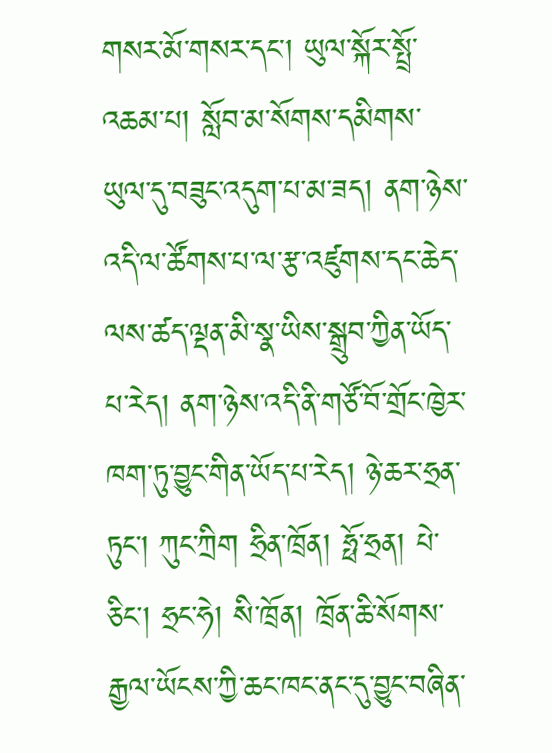གསར་མོ་གསར་དང་། ཡུལ་སྐོར་སྤྲོ་འཆམ་པ། སློབ་མ་སོགས་དམིགས་ཡུལ་དུ་བཟུང་འདུག་པ་མ་ཟད། ནག་ཉེས་འདི་ལ་ཚོགས་པ་ལ་རྩ་འཛུགས་དང་ཆེད་ལས་ཚད་ལྡན་མི་སྣ་ཡིས་སྒྲུབ་ཀྱིན་ཡོད་པ་རེད། ནག་ཉེས་འདི་ནི་གཙོ་བོ་གྲོང་ཁྱེར་ཁག་ཏུ་བྱུང་གིན་ཡོད་པ་རེད། ཉེ་ཆར་ཧྲན་ཏུང་། ཀུང་ཀྲིག ཧྲིན་ཁྲོན། ཧྥོ་ཧྲན། པེ་ཅིང་། ཧྲང་ཧེ། སི་ཁྲོན། ཁྲོན་ཆི་སོགས་རྒྱལ་ཡོངས་ཀྱི་ཆང་ཁང་ནང་དུ་བྱུང་བཞིན་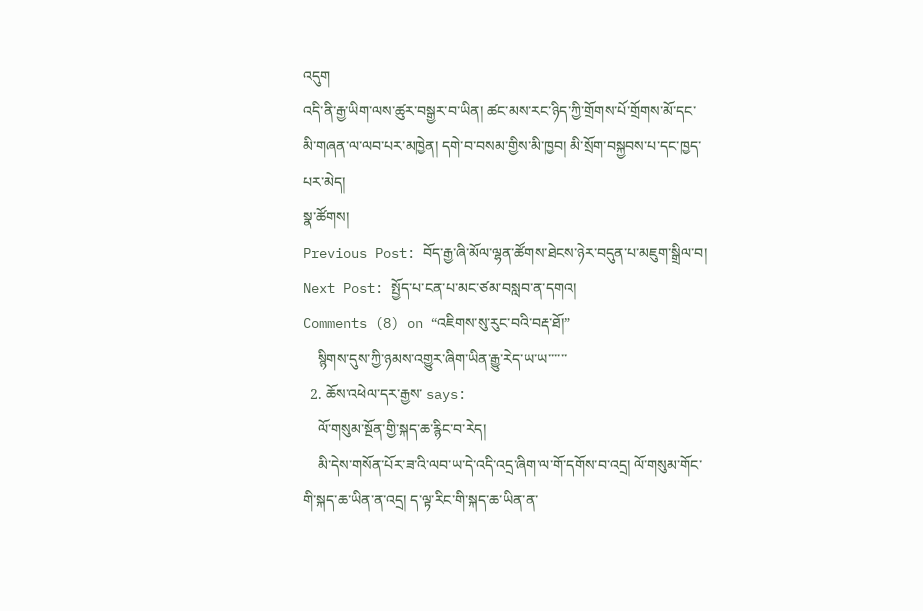འདུག
འདི་ནི་རྒྱ་ཡིག་ལས་ཚུར་བསྒྱར་བ་ཡིན། ཚང་མས་རང་ཉིད་ཀྱི་གྲོགས་པོ་གྲོགས་མོ་དང་མི་གཞན་ལ་ལབ་པར་མཁྱེན། དགེ་བ་བསམ་གྱིས་མི་ཁྱབ། མི་སྲོག་བསྐྱབས་པ་དང་ཁྱད་པར་མེད།
སྣ་ཚོགས།
Previous Post: བོད་རྒྱ་ཞི་མོལ་ལྷན་ཚོགས་ཐེངས་ཉེར་བདུན་པ་མཇུག་སྒྲིལ་བ།
Next Post: སྤྱོད་པ་ངན་པ་མང་ཙམ་བསླབ་ན་དགའ།
Comments (8) on “འཇིགས་སུ་རུང་བའི་བརྡ་ཐོ།”
    སྙིགས་དུས་ཀྱི་ཉམས་འགྱུར་ཞིག་ཡིན་རྒྱུ་རེད་ཡ་ཡ་་་་་་
  2. ཆོས་འཕེལ་དར་རྒྱས་ says:
    ལོ་གསུམ་སྔོན་གྱི་སྐད་ཆ་རྙིང་བ་རེད།
    མི་དེས་གསོན་པོར་ཟ་འི་ལབ་ཡ་དེ་འདི་འདྲ་ཞིག་ལ་གོ་དགོས་བ་འདྲ། ལོ་གསུམ་གོང་གི་སྐད་ཆ་ཡིན་ན་འདྲ། ད་ལྟ་རིང་གི་སྐད་ཆ་ཡིན་ན་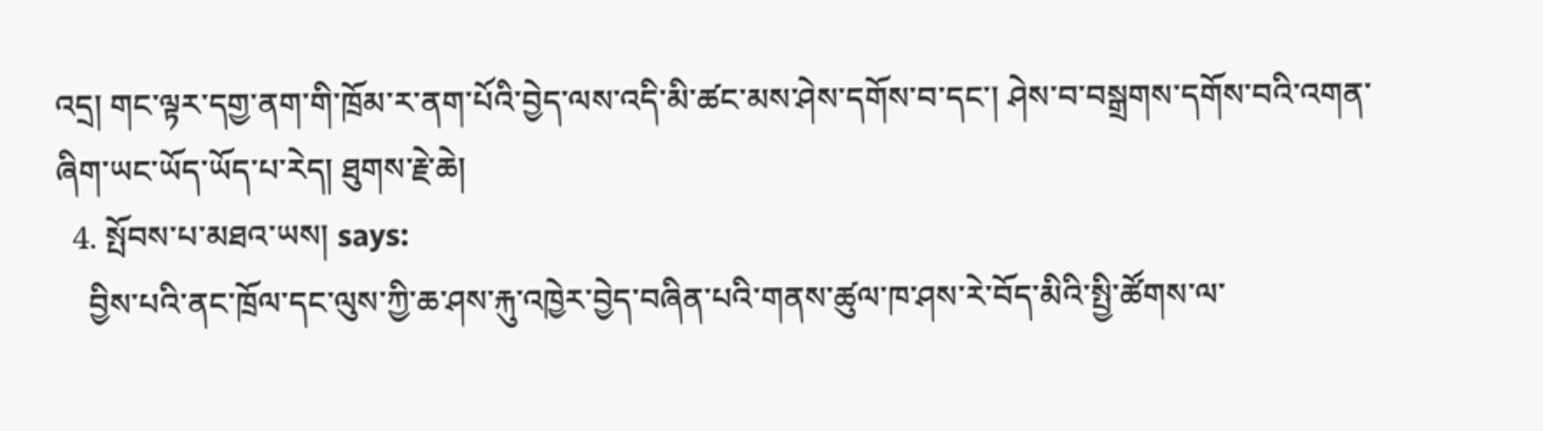འདྲ། གང་ལྟར་དགྱ་ནག་གི་ཁྲོམ་ར་ནག་པོའི་བྱེད་ལས་འདི་མི་ཚང་མས་ཤེས་དགོས་བ་དང་། ཤེས་བ་བསྒྲགས་དགོས་བའི་འགན་ཞིག་ཡང་ཡོད་ཡོད་པ་རེད། ཐུགས་རྗེ་ཆེ།
  4. སྤོབས་པ་མཐའ་ཡས། says:
    བྱིས་པའི་ནང་ཁྲོལ་དང་ལུས་ཀྱི་ཆ་ཤས་རྐུ་འཁྱེར་བྱེད་བཞིན་པའི་གནས་ཚུལ་ཁ་ཤས་རེ་བོད་མིའི་སྤྱི་ཚོགས་ལ་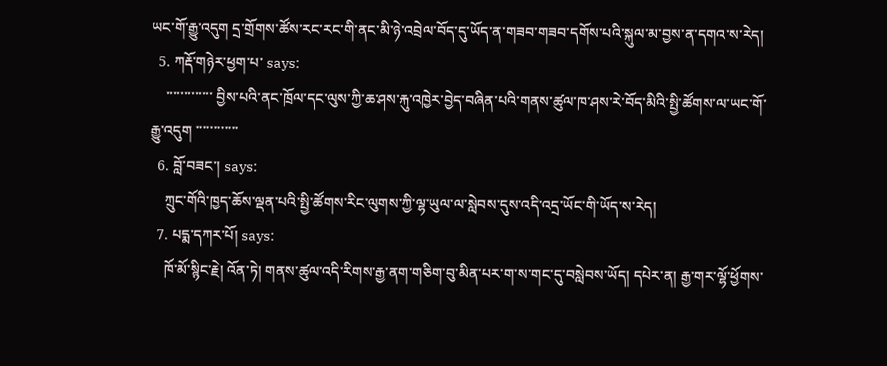ཡང་གོ་རྒྱུ་འདུག དྲ་གྲོགས་ཚོས་རང་རང་གི་ནང་མི་ཉེ་འབྲེལ་བོད་དུ་ཡོད་ན་གཟབ་གཟབ་དགོས་པའི་སྐུལ་མ་བྱས་ན་དགའ་ས་རེད།
  5. ཀརྡོ་གཉེར་ཕྱག་པ་ says:
    ་་་་་་་་་་་་་ བྱིས་པའི་ནང་ཁྲོལ་དང་ལུས་ཀྱི་ཆ་ཤས་རྐུ་འཁྱེར་བྱེད་བཞིན་པའི་གནས་ཚུལ་ཁ་ཤས་རེ་བོད་མིའི་སྤྱི་ཚོགས་ལ་ཡང་གོ་རྒྱུ་འདུག ་་་་་་་་་་་་
  6. བློ་བཟང་། says:
    ཀྲུང་གོའི་ཁྱད་ཆོས་ལྡན་པའི་སྤྱི་ཚོགས་རིང་ལུགས་ཀྱི་ལྷ་ཡུལ་ལ་སླེབས་དུས་འདི་འདྲ་ཡོང་གི་ཡོད་ས་རེད།
  7. པདྨ་དཀར་པོ། says:
    ཁོ་མོ་སྙིང་རྗེ། འོན་ཏེ། གནས་ཚུལ་འདི་རིགས་རྒྱ་ནག་གཅིག་བུ་མིན་པར་ག་ས་གང་དུ་བསླེབས་ཡོད། དཔེར་ན། རྒྱ་གར་ལྷོ་ཕྱོགས་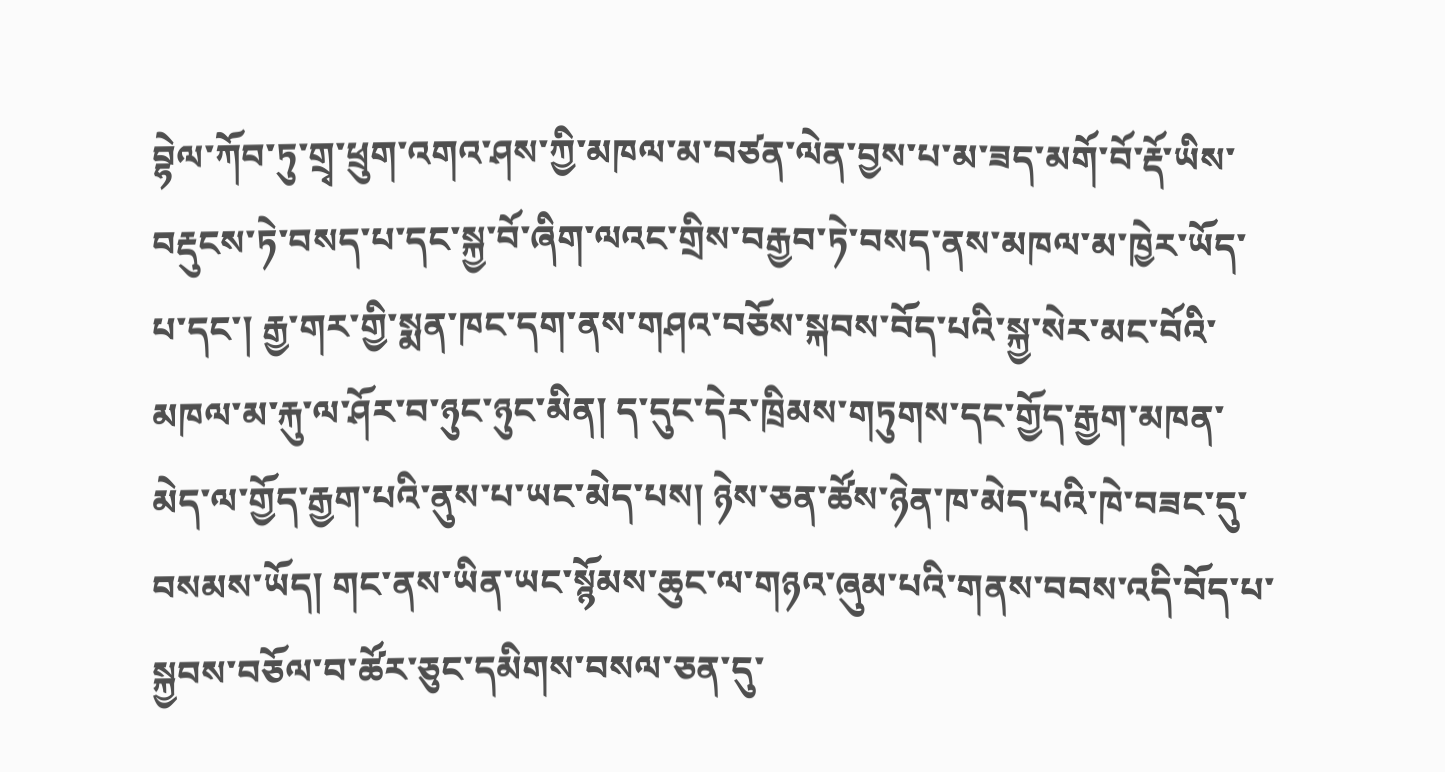བྷེལ་ཀོབ་ཏུ་གྲྭ་ཕྲུག་འགའ་ཤས་ཀྱི་མཁལ་མ་བཙན་ལེན་བྱས་པ་མ་ཟད་མགོ་བོ་རྡོ་ཡིས་བརྡུངས་ཏེ་བསད་པ་དང་སྐྱ་བོ་ཞིག་ལའང་གྲིས་བརྒྱབ་ཏེ་བསད་ནས་མཁལ་མ་ཁྱེར་ཡོད་པ་དང་། རྒྱ་གར་གྱི་སྨན་ཁང་དག་ནས་གཤའ་བཅོས་སྐབས་བོད་པའི་སྐྱ་སེར་མང་བོའི་མཁལ་མ་རྐུ་ལ་ཤོར་བ་ཉུང་ཉུང་མིན། ད་དུང་དེར་ཁྲིམས་གཏུགས་དང་གྱོད་རྒྱག་མཁན་མེད་ལ་གྱོད་རྒྱག་པའི་ནུས་པ་ཡང་མེད་པས། ཉེས་ཅན་ཚོས་ཉེན་ཁ་མེད་པའི་ཁེ་བཟང་དུ་བསམས་ཡོད། གང་ནས་ཡིན་ཡང་སྙོམས་ཆུང་ལ་གཉའ་ཞུམ་པའི་གནས་བབས་འདི་བོད་པ་སྐྱབས་བཅོལ་བ་ཚོར་ཅུང་དམིགས་བསལ་ཅན་དུ་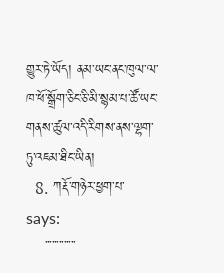གྱུར་ཏེ་ཡོད། ནམ་ཡང་ནང་ཁུལ་ལ་ཁ་ཕོ་སྒྲོག་ཅིང་ཅི་མི་སྙམ་པ་ཚོ་ཡང་གནས་ཚུལ་འདི་རིགས་ནས་ལྷག་ཏུ་འཇམ་ཐིང་ཡིན།
  8. ཀརྡོ་གཉེར་ཕྱག་པ་ says:
    ་་་་་་་་་་་་་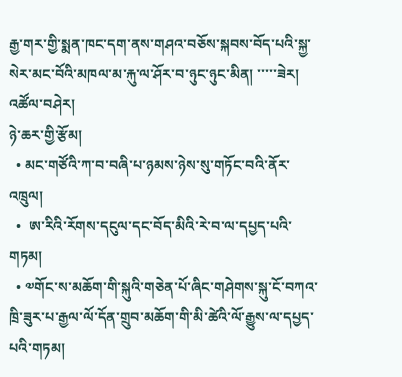རྒྱ་གར་གྱི་སྨན་ཁང་དག་ནས་གཤའ་བཅོས་སྐབས་བོད་པའི་སྐྱ་སེར་མང་བོའི་མཁལ་མ་རྐུ་ལ་ཤོར་བ་ཉུང་ཉུང་མིན། ་་་་་ཟེར།
འཚོལ་བཤེར།
ཉེ་ཆར་གྱི་རྩོམ།
  • མང་གཙོའི་ཀ་བ་བཞི་པ་ཉམས་ཉེས་སུ་གཏོང་བའི་ནོར་འཁྲུལ།
  •  ཨ་རིའི་རོགས་དངུལ་དང་བོད་མིའི་རེ་བ་ལ་དཔྱད་པའི་གཏམ།
  • ༧གོང་ས་མཆོག་གི་སྐུའི་གཅེན་པོ་ཞིང་གཤེགས་སྐུ་ངོ་བཀའ་ཁྲི་ཟུར་པ་རྒྱལ་ལོ་དོན་གྲུབ་མཆོག་གི་མི་ཚེའི་ལོ་རྒྱུས་ལ་དཔྱད་པའི་གཏམ།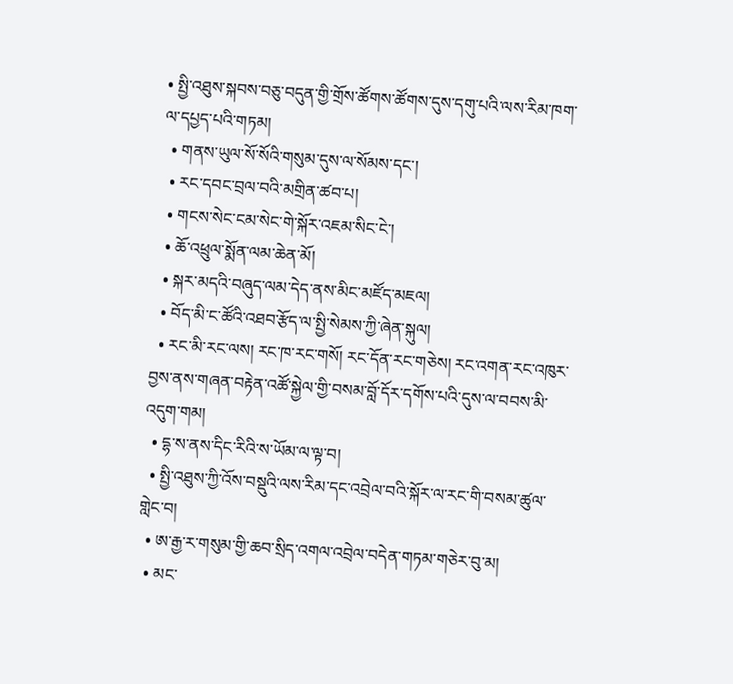• སྤྱི་འཐུས་སྐབས་བཅུ་བདུན་གྱི་གྲོས་ཚོགས་ཚོགས་དུས་དགུ་པའི་ལས་རིམ་ཁག་ལ་དཔྱད་པའི་གཏམ།
  • གནས་ཡུལ་སོ་སོའི་གསུམ་དུས་ལ་སོམས་དང་།
  • རང་དབང་བྲལ་བའི་མགྲིན་ཚབ་པ།
  • གངས་སེང་ངམ་སེང་གེ་སྐོར་འཇམ་སིང་ངེ་།
  • ཆོ་འཕྲུལ་སྨོན་ལམ་ཆེན་མོ།
  • སྐར་མདའི་བཞུད་ལམ་དེད་ནས་མིང་མཛོད་མཇལ།
  • བོད་མི་ང་ཚོའི་འཐབ་རྩོད་ལ་སྤྱི་སེམས་ཀྱི་ཞེན་སྐུལ།
  • རང་མི་རང་ལས། རང་ཁ་རང་གསོ། རང་དོན་རང་གཅེས། རང་འགན་རང་འཁུར་བྱས་ནས་གཞན་བརྟེན་འཚོ་སྐྱེལ་གྱི་བསམ་བློ་དོར་དགོས་པའི་དུས་ལ་བབས་མི་འདུག་གམ།
  • དྷ་ས་ནས་དིང་རིའི་ས་ཡོམ་ལ་ལྟ་བ།
  • སྤྱི་འཐུས་ཀྱི་འོས་བསྡུའི་ལས་རིམ་དང་འབྲེལ་བའི་སྐོར་ལ་རང་གི་བསམ་ཚུལ་གླེང་བ།
  • ཨ་རྒྱ་ར་གསུམ་གྱི་ཆབ་སྲིད་འགལ་འབྲེལ་བདེན་གཏམ་གཅེར་བུ་མ།
  • མང་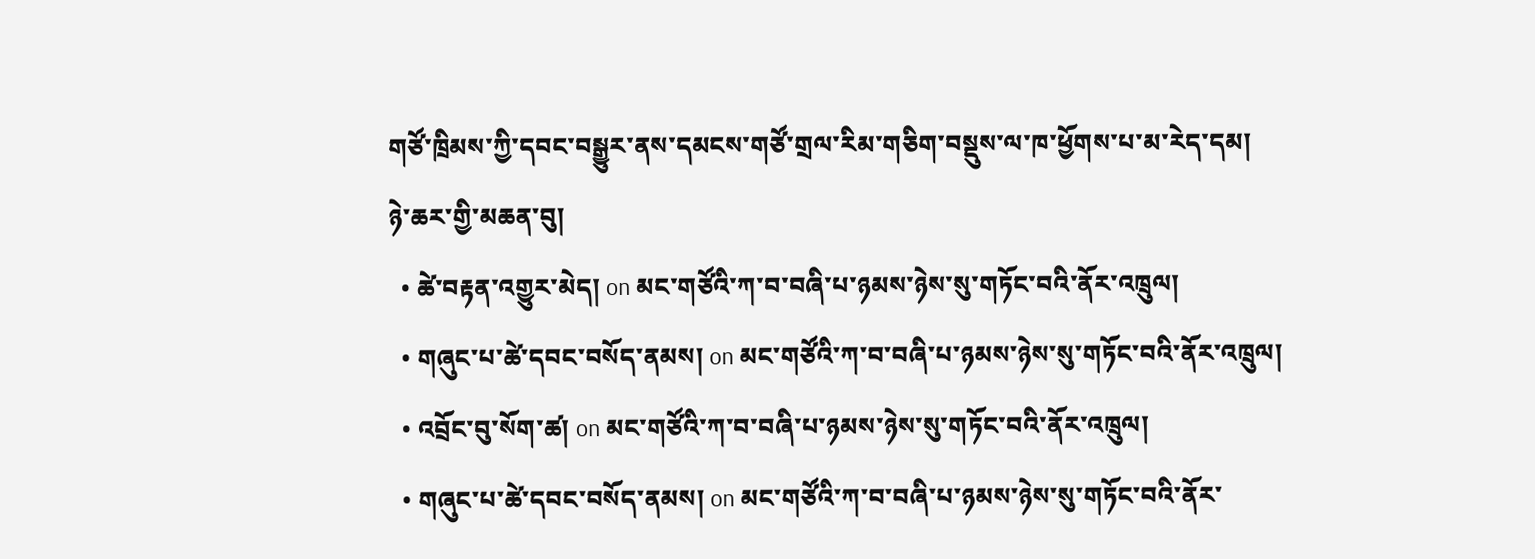གཙོ་ཁྲིམས་ཀྱི་དབང་བསྒྱུར་ནས་དམངས་གཙོ་གྲལ་རིམ་གཅིག་བསྡུས་ལ་ཁ་ཕྱོགས་པ་མ་རེད་དམ།
ཉེ་ཆར་གྱི་མཆན་བུ།
  • ཚེ་བརྟན་འགྱུར་མེད། on མང་གཙོའི་ཀ་བ་བཞི་པ་ཉམས་ཉེས་སུ་གཏོང་བའི་ནོར་འཁྲུལ།
  • གཞུང་པ་ཚེ་དབང་བསོད་ནམས། on མང་གཙོའི་ཀ་བ་བཞི་པ་ཉམས་ཉེས་སུ་གཏོང་བའི་ནོར་འཁྲུལ།
  • འབྲོང་བུ་སོག་ཚ། on མང་གཙོའི་ཀ་བ་བཞི་པ་ཉམས་ཉེས་སུ་གཏོང་བའི་ནོར་འཁྲུལ།
  • གཞུང་པ་ཚེ་དབང་བསོད་ནམས། on མང་གཙོའི་ཀ་བ་བཞི་པ་ཉམས་ཉེས་སུ་གཏོང་བའི་ནོར་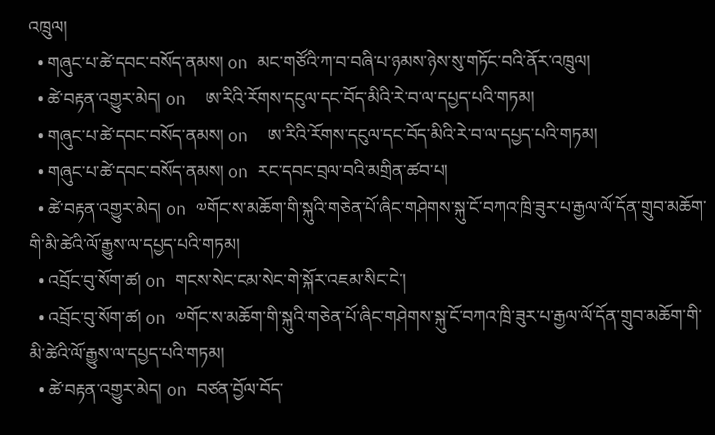འཁྲུལ།
  • གཞུང་པ་ཚེ་དབང་བསོད་ནམས། on མང་གཙོའི་ཀ་བ་བཞི་པ་ཉམས་ཉེས་སུ་གཏོང་བའི་ནོར་འཁྲུལ།
  • ཚེ་བརྟན་འགྱུར་མེད། on  ཨ་རིའི་རོགས་དངུལ་དང་བོད་མིའི་རེ་བ་ལ་དཔྱད་པའི་གཏམ།
  • གཞུང་པ་ཚེ་དབང་བསོད་ནམས། on  ཨ་རིའི་རོགས་དངུལ་དང་བོད་མིའི་རེ་བ་ལ་དཔྱད་པའི་གཏམ།
  • གཞུང་པ་ཚེ་དབང་བསོད་ནམས། on རང་དབང་བྲལ་བའི་མགྲིན་ཚབ་པ།
  • ཚེ་བརྟན་འགྱུར་མེད། on ༧གོང་ས་མཆོག་གི་སྐུའི་གཅེན་པོ་ཞིང་གཤེགས་སྐུ་ངོ་བཀའ་ཁྲི་ཟུར་པ་རྒྱལ་ལོ་དོན་གྲུབ་མཆོག་གི་མི་ཚེའི་ལོ་རྒྱུས་ལ་དཔྱད་པའི་གཏམ།
  • འབྲོང་བུ་སོག་ཚ། on གངས་སེང་ངམ་སེང་གེ་སྐོར་འཇམ་སིང་ངེ་།
  • འབྲོང་བུ་སོག་ཚ། on ༧གོང་ས་མཆོག་གི་སྐུའི་གཅེན་པོ་ཞིང་གཤེགས་སྐུ་ངོ་བཀའ་ཁྲི་ཟུར་པ་རྒྱལ་ལོ་དོན་གྲུབ་མཆོག་གི་མི་ཚེའི་ལོ་རྒྱུས་ལ་དཔྱད་པའི་གཏམ།
  • ཚེ་བརྟན་འགྱུར་མེད། on བཙན་བྱོལ་བོད་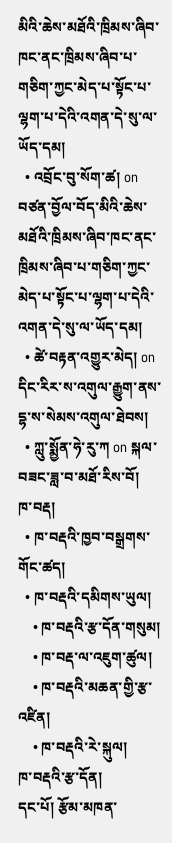མིའི་ཆེས་མཐོའི་ཁྲིམས་ཞིབ་ཁང་ནང་ཁྲིམས་ཞིབ་པ་གཅིག་ཀྱང་མེད་པ་སྟོང་པ་ལྷག་པ་དེའི་འགན་དེ་སུ་ལ་ཡོད་དམ།
  • འབྲོང་བུ་སོག་ཚ། on བཙན་བྱོལ་བོད་མིའི་ཆེས་མཐོའི་ཁྲིམས་ཞིབ་ཁང་ནང་ཁྲིམས་ཞིབ་པ་གཅིག་ཀྱང་མེད་པ་སྟོང་པ་ལྷག་པ་དེའི་འགན་དེ་སུ་ལ་ཡོད་དམ།
  • ཚེ་བརྟན་འགྱུར་མེད། on དིང་རིར་ས་འགུལ་རྒྱུག་ནས་དྷ་ས་སེམས་འགུལ་ཐེབས།
  • ཀླུ་སྨྱོན་ཧེ་རུ་ཀ on སྐལ་བཟང་ཟླ་བ་མཐོ་རིས་བོ།
ཁ་བརྡ།
  • ཁ་བརྡའི་ཁྱབ་བསྒྲགས་གོང་ཚད།
  • ཁ་བརྡའི་དམིགས་ཡུལ།
    • ཁ་བརྡའི་རྩ་དོན་གསུམ།
    • ཁ་བརྡ་ལ་འཇུག་ཚུལ།
    • ཁ་བརྡའི་མཆན་གྱི་རྩ་འཛིན།
    • ཁ་བརྡའི་རེ་སྐུལ།
ཁ་བརྡའི་རྩ་དོན།
དང་པོ། རྩོམ་མཁན་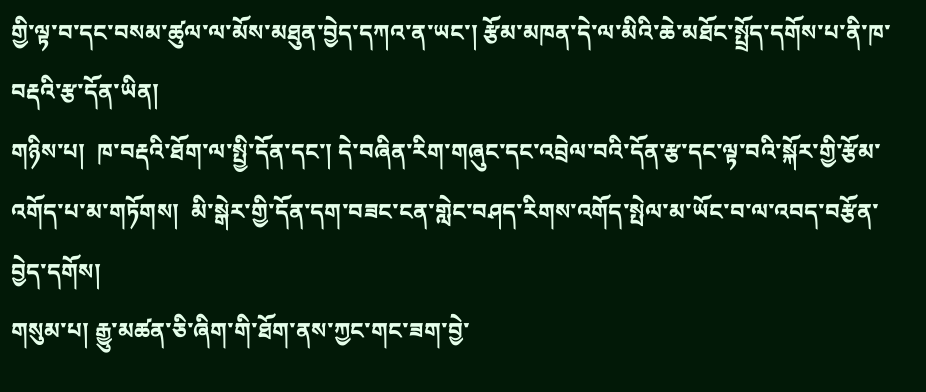གྱི་ལྟ་བ་དང་བསམ་ཚུལ་ལ་མོས་མཐུན་བྱེད་དཀའ་ན་ཡང་། རྩོམ་མཁན་དེ་ལ་མིའི་ཆེ་མཐོང་སྤྲོད་དགོས་པ་ནི་ཁ་བརྡའི་རྩ་དོན་ཡིན།
གཉིས་པ།  ཁ་བརྡའི་ཐོག་ལ་སྤྱི་དོན་དང་། དེ་བཞིན་རིག་གཞུང་དང་འབྲེལ་བའི་དོན་རྩ་དང་ལྟ་བའི་སྐོར་གྱི་རྩོམ་འགོད་པ་མ་གཏོགས།  མི་སྒེར་གྱི་དོན་དག་བཟང་ངན་གླེང་བཤད་རིགས་འགོད་སྤེལ་མ་ཡོང་བ་ལ་འབད་བརྩོན་བྱེད་དགོས།
གསུམ་པ། རྒྱུ་མཚན་ཅི་ཞིག་གི་ཐོག་ནས་ཀྱང་གང་ཟག་བྱེ་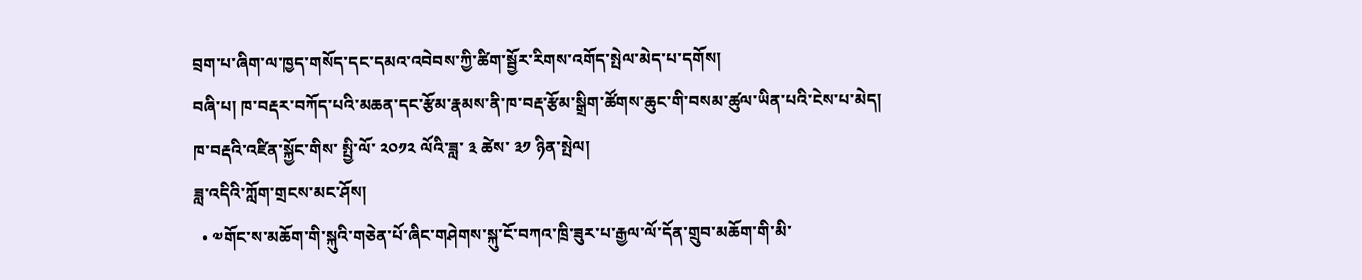བྲག་པ་ཞིག་ལ་ཁྱད་གསོད་དང་དམའ་འབེབས་ཀྱི་ཚིག་སྦྱོར་རིགས་འགོད་སྤེལ་མེད་པ་དགོས།
བཞི་པ། ཁ་བརྡར་བཀོད་པའི་མཆན་དང་རྩོམ་རྣམས་ནི་ཁ་བརྡ་རྩོམ་སྒྲིག་ཚོགས་ཆུང་གི་བསམ་ཚུལ་ཡིན་པའི་ངེས་པ་མེད།
ཁ་བརྡའི་འཛིན་སྐྱོང་གིས་ སྤྱི་ལོ་ ༢༠༡༢ ལོའི་ཟླ་ ༣ ཚེས་ ༣༡ ཉིན་སྤེལ།
ཟླ་འདིའི་ཀློག་གྲངས་མང་ཤོས།
  • ༧གོང་ས་མཆོག་གི་སྐུའི་གཅེན་པོ་ཞིང་གཤེགས་སྐུ་ངོ་བཀའ་ཁྲི་ཟུར་པ་རྒྱལ་ལོ་དོན་གྲུབ་མཆོག་གི་མི་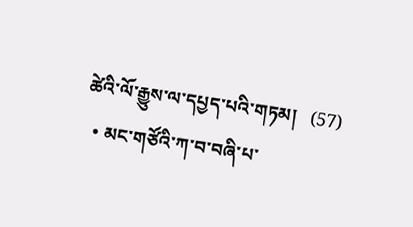ཚེའི་ལོ་རྒྱུས་ལ་དཔྱད་པའི་གཏམ།   (57)
  • མང་གཙོའི་ཀ་བ་བཞི་པ་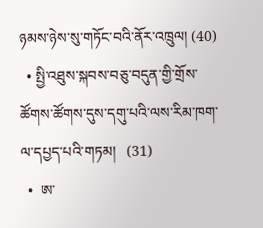ཉམས་ཉེས་སུ་གཏོང་བའི་ནོར་འཁྲུལ། (40)
  • སྤྱི་འཐུས་སྐབས་བཅུ་བདུན་གྱི་གྲོས་ཚོགས་ཚོགས་དུས་དགུ་པའི་ལས་རིམ་ཁག་ལ་དཔྱད་པའི་གཏམ།   (31)
  •  ཨ་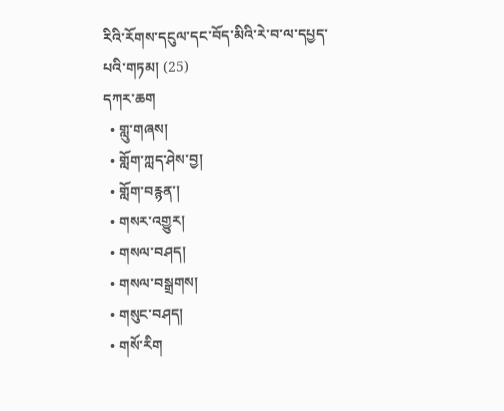རིའི་རོགས་དངུལ་དང་བོད་མིའི་རེ་བ་ལ་དཔྱད་པའི་གཏམ། (25)
དཀར་ཆག
  • གླུ་གཞས།
  • གློག་ཀླད་ཤེས་བྱ།
  • གློག་བརྙན་།
  • གསར་འགྱུར།
  • གསལ་བཤད།
  • གསལ་བསྒྲགས།
  • གསུང་བཤད།
  • གསོ་རིག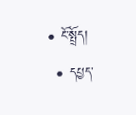• ངོ་སྤྲོད།
  • དཔྱད་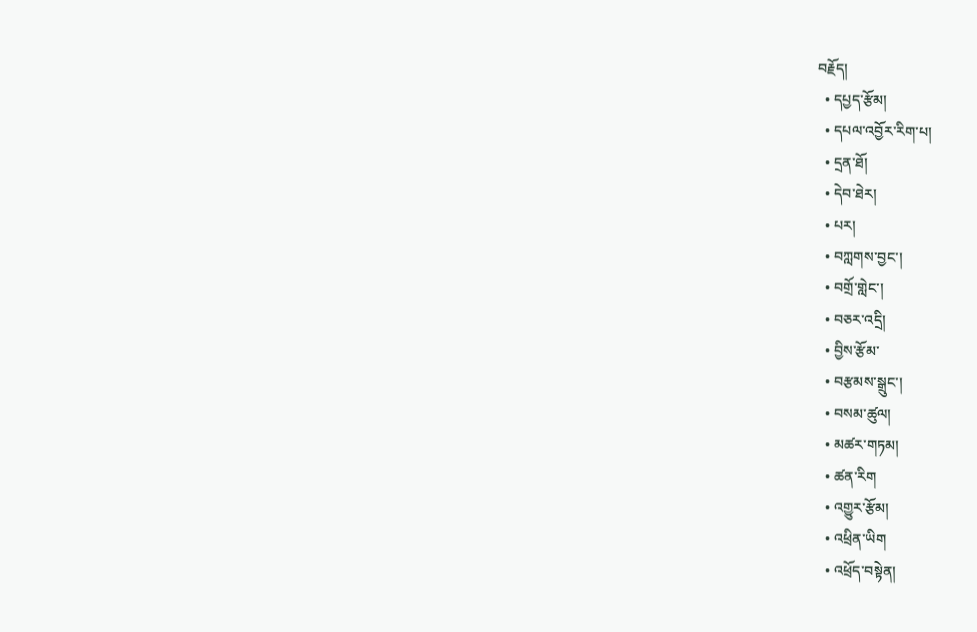བརྗོད།
  • དཔྱད་རྩོམ།
  • དཔལ་འབྱོར་རིག་པ།
  • དྲན་ཐོ།
  • དེབ་ཐེར།
  • པར།
  • བཀླགས་བྱང་།
  • བགྲོ་གླེང་།
  • བཅར་འདྲི།
  • བྱིས་རྩོམ་
  • བརྩམས་སྒྲུང་།
  • བསམ་ཚུལ།
  • མཚར་གཏམ།
  • ཚན་རིག
  • འགྱུར་རྩོམ།
  • འཕྲིན་ཡིག
  • འཕྲོད་བསྟེན།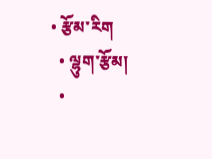• རྩོམ་རིག
  • ལྷུག་རྩོམ།
  •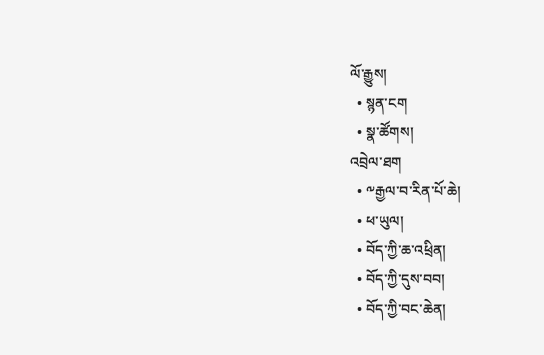ལོ་རྒྱུས།
  • སྙན་ངག
  • སྣ་ཚོགས།
འབྲེལ་ཐག
  • ༸རྒྱལ་བ་རིན་པོ་ཆེ།
  • ཕ་ཡུལ།
  • བོད་ཀྱི་ཆ་འཕྲིན།
  • བོད་ཀྱི་དུས་བབ།
  • བོད་ཀྱི་བང་ཆེན།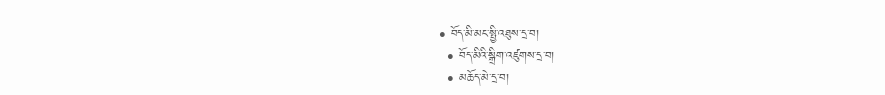• བོད་མི་མང་སྤྱི་འཐུས་དྲ་བ།
  • བོད་མིའི་སྒྲིག་འཛུགས་དྲ་བ།
  • མཆོད་མེ་དྲ་བ།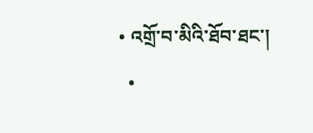• འགྲོ་བ་མིའི་ཐོབ་ཐང་།
  •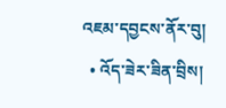འཇམ་དབྱངས་ནོར་བུ།
  • འོད་ཟེར་ཟིན་བྲིས།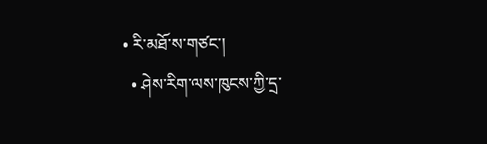• རི་མཐོ་ས་གཙང་།
  • ཤེས་རིག་ལས་ཁུངས་ཀྱི་དྲ་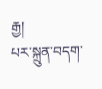རྒྱ།
པར་སྐྲུན་བདག་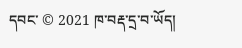དབང་ © 2021 ཁ་བརྡ་དྲ་བ་ཡོད།